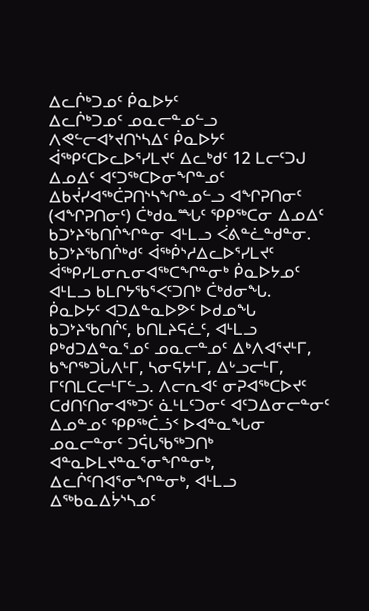ᐃᓚᒌᒃᑐᓄᑦ ᑮᓇᐅᔭᑦ
ᐃᓚᒌᒃᑐᓄᑦ ᓄᓇᓕᓐᓄᓪᓗ ᐱᕙᓪᓕᐊᔾᔪᑎᔅᓴᐃᑦ ᑮᓇᐅᔭᑦ ᐋᖅᑭᑦᑕᐅᓚᐅᕐᓯᒪᔪᑦ ᐃᓚᒃᑯᑦ 12 ᒪᓕᑦᑐᒍ ᐃᓄᐃᑦ ᐊᑦᑐᖅᑕᐅᓂᖏᓐᓄᑦ ᐃᑲᔫᓯᐊᖅᑖᕈᑎᔅᓴᖏᓐᓄᓪᓗ ᐊᖏᕈᑎᓂᑦ (ᐊᖏᕈᑎᓂᑦ) ᑖᒃᑯᓇᙵᑦ ᕿᑭᖅᑕᓂ ᐃᓄᐃᑦ ᑲᑐᔾᔨᖃᑎᒌᖏᓐᓂ ᐊᒻᒪᓗ ᐹᕕᓐᓛᓐᑯᓐᓂ. ᑲᑐᔾᔨᖃᑎᒌᒃᑯᑦ ᐋᖅᑮᔅᓱᐃᓚᐅᕐᓯᒪᔪᑦ ᐋᖅᑭᓯᒪᓂᕆᓂᐊᖅᑕᖏᓐᓂᒃ ᑮᓇᐅᔭᓄᑦ ᐊᒻᒪᓗ ᑲᒪᒋᔭᖃᕐᐸᑦᑐᑎᒃ ᑖᒃᑯᓂᖓ.
ᑮᓇᐅᔭᑦ ᐊᑐᐃᓐᓇᐅᕗᑦ ᐅᑯᓄᖓ ᑲᑐᔾᔨᖃᑎᒌᑦ, ᑲᑎᒪᔨᕋᓛᑦ, ᐊᒻᒪᓗ ᑭᒃᑯᑐᐃᓐᓇᕐᓄᑦ ᓄᓇᓕᓐᓄᑦ ᐃᒃᐱᐊᕐᔪᒻᒥ, ᑲᖏᖅᑐᒑᐱᒻᒥ, ᓴᓂᕋᔭᒻᒥ, ᐃᒡᓗᓕᒻᒥ, ᒥᑦᑎᒪᑕᓕᒻᒥᓪᓗ. ᐱᓕᕆᐊᑦ ᓂᕈᐊᖅᑕᐅᔪᑦ ᑕᑯᑎᑦᑎᓂᐊᖅᑐᑦ ᓈᒻᒪᑦᑐᓂᑦ ᐊᑦᑐᐃᓂᓕᓐᓂᑦ ᐃᓄᓐᓄᑦ ᕿᑭᖅᑖᓘᑉ ᐅᐊᓐᓇᖓᓂ ᓄᓇᓕᓐᓂᑦ ᑐᕌᒐᖃᖅᑐᑎᒃ ᐊᓐᓇᐅᒪᔪᓐᓇᕐᓂᖏᓐᓂᒃ, ᐃᓚᒌᑦᑎᐊᕐᓂᖏᓐᓂᒃ, ᐊᒻᒪᓗ ᐃᖅᑲᓇᐃᔮᔅᓴᓄᑦ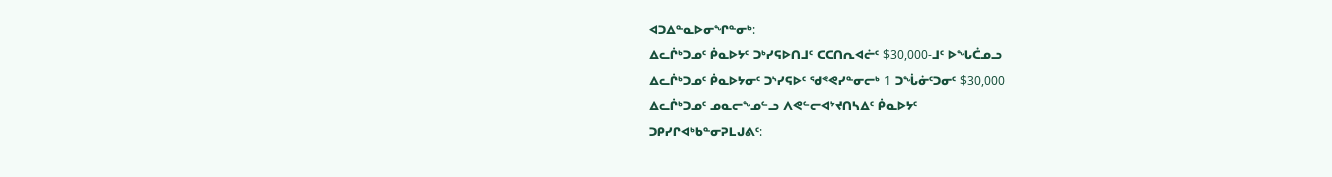ᐊᑐᐃᓐᓇᐅᓂᖏᓐᓂᒃ:
ᐃᓚᒌᒃᑐᓄᑦ ᑮᓇᐅᔭᑦ ᑐᒃᓯᕋᐅᑎᒧᑦ ᑕᑕᑎᕆᐊᓖᑦ $30,000-ᒧᑦ ᐅᖓᑖᓄᓗ
ᐃᓚᒌᒃᑐᓄᑦ ᑮᓇᐅᔭᓂᑦ ᑐᔅᓯᕋᐅᑦ ᖁᕝᕙᓯᓐᓂᓕᒃ 1 ᑐᖔᓃᑦᑐᓂᑦ $30,000
ᐃᓚᒌᒃᑐᓄᑦ ᓄᓇᓕᖕᓄᓪᓗ ᐱᕙᓪᓕᐊᔾᔪᑎᓴᐃᑦ ᑮᓇᐅᔭᑦ
ᑐᑭᓯᒋᐊᒃᑲᓐᓂᕈᒪᒍᕕᑦ: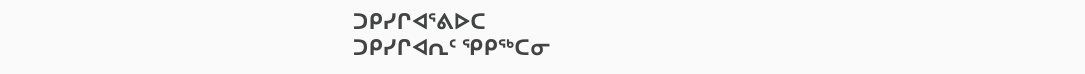ᑐᑭᓯᒋᐊᕐᕕᐅᑕ
ᑐᑭᓯᒋᐊᕆᑦ ᕿᑭᖅᑕᓂ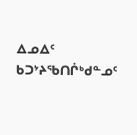ᐃᓄᐃᑦ ᑲᑐᔾᔨᖃᑎᒌᒃᑯᓐᓄᑦ